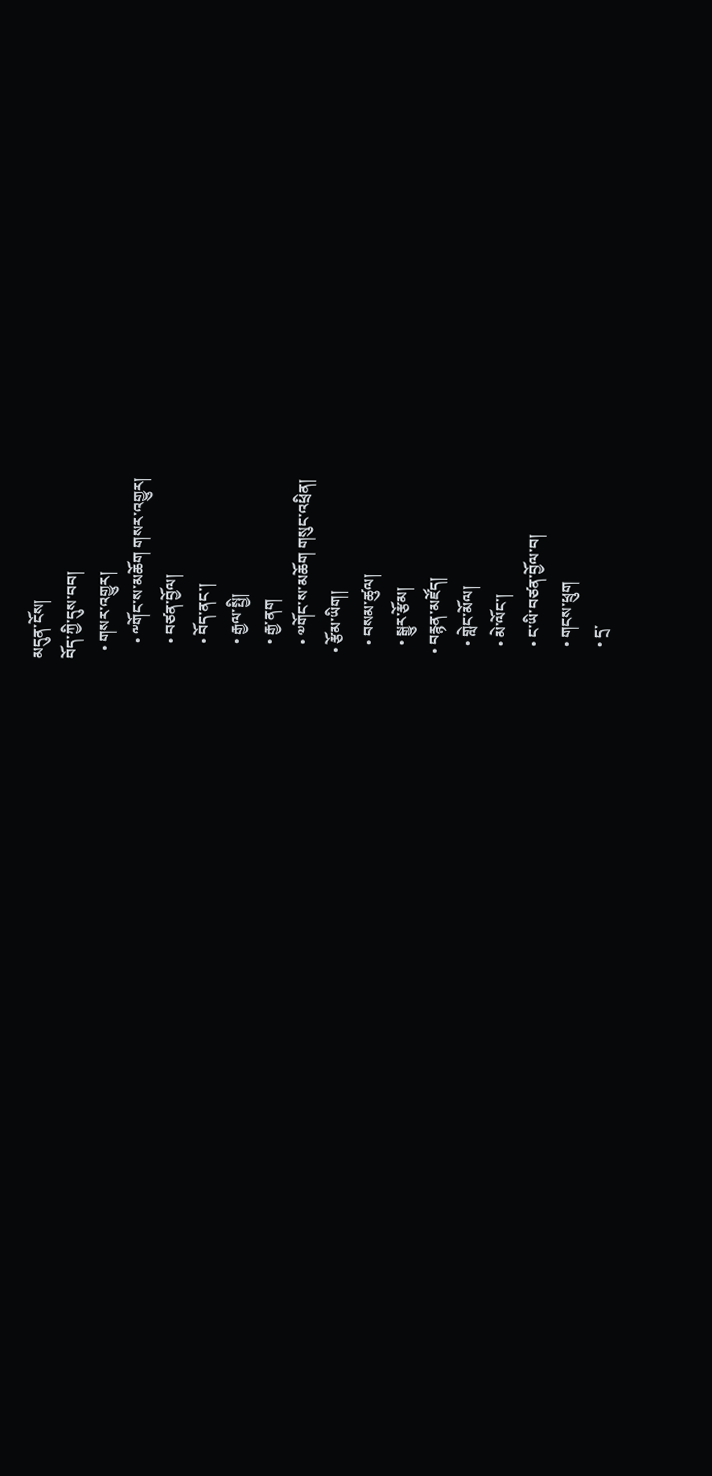མདུན་ངོས།
བོད་ཀྱི་དུས་བབ།
  • གསར་འགྱུར།
    • ༸གོང་ས་མཆོག གསར་འགྱུར།
    • བཙན་བྱོལ།
    • བོད་ནང་།
    • རྒྱལ་སྤྱི།
    • རྒྱ་ནག
    • ༧གོང་ས་མཆོག གསུང་འཕྲིན།
  • རྩོམ་ཡིག།
    • བསམ་ཚུལ།
    • སྒྱུར་རྩོམ།
  • བརྙན་མཛོད།
    • གླེང་མོལ།
    • མེ་ལོང་།
    • ང་ཡི་བཙན་བྱོལ་བ།
    • གངས་ཕྲུག
    • དྲ་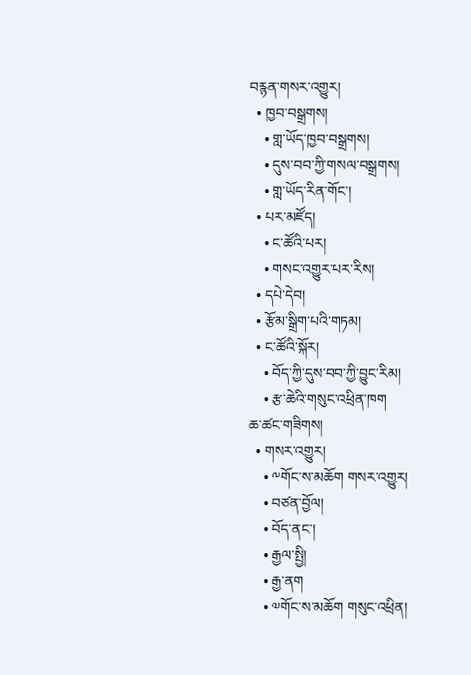བརྙན་གསར་འགྱུར།
  • ཁྱབ་བསྒྲགས།
    • གླ་ཡོད་ཁྱབ་བསྒྲགས།
    • དུས་བབ་ཀྱི་གསལ་བསྒྲགས།
    • གླ་ཡོད་རིན་གོང་།
  • པར་མཛོད།
    • ང་ཚོའི་པར།
    • གསང་འགྱུར་པར་རིས།
  • དཔེ་དེབ།
  • རྩོམ་སྒྲིག་པའི་གཏམ།
  • ང་ཚོའི་སྐོར།
    • བོད་ཀྱི་དུས་བབ་ཀྱི་བྱུང་རིམ།
    • རྩ་ཆེའི་གསུང་འཕྲིན་ཁག
ཆ་ཚང་གཟིགས།
  • གསར་འགྱུར།
    • ༸གོང་ས་མཆོག གསར་འགྱུར།
    • བཙན་བྱོལ།
    • བོད་ནང་།
    • རྒྱལ་སྤྱི།
    • རྒྱ་ནག
    • ༧གོང་ས་མཆོག གསུང་འཕྲིན།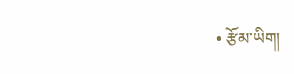• རྩོམ་ཡིག།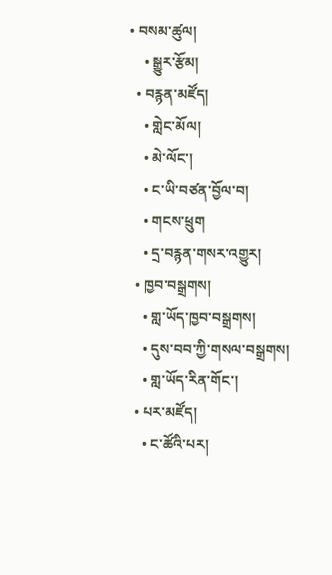• བསམ་ཚུལ།
    • སྒྱུར་རྩོམ།
  • བརྙན་མཛོད།
    • གླེང་མོལ།
    • མེ་ལོང་།
    • ང་ཡི་བཙན་བྱོལ་བ།
    • གངས་ཕྲུག
    • དྲ་བརྙན་གསར་འགྱུར།
  • ཁྱབ་བསྒྲགས།
    • གླ་ཡོད་ཁྱབ་བསྒྲགས།
    • དུས་བབ་ཀྱི་གསལ་བསྒྲགས།
    • གླ་ཡོད་རིན་གོང་།
  • པར་མཛོད།
    • ང་ཚོའི་པར།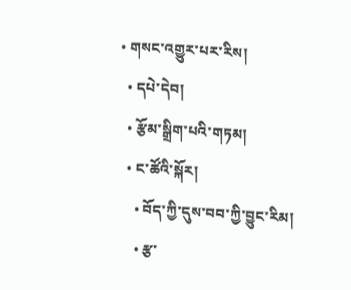• གསང་འགྱུར་པར་རིས།
  • དཔེ་དེབ།
  • རྩོམ་སྒྲིག་པའི་གཏམ།
  • ང་ཚོའི་སྐོར།
    • བོད་ཀྱི་དུས་བབ་ཀྱི་བྱུང་རིམ།
    • རྩ་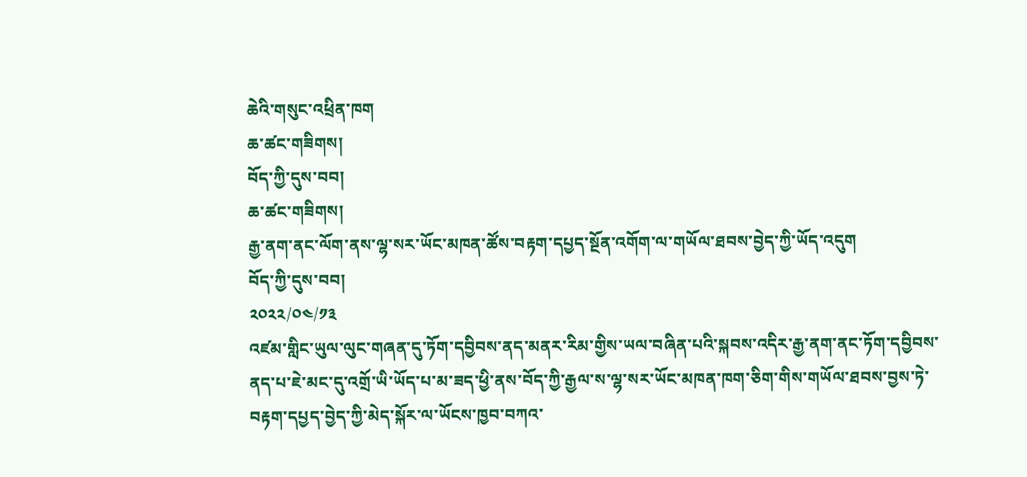ཆེའི་གསུང་འཕྲིན་ཁག
ཆ་ཚང་གཟིགས།
བོད་ཀྱི་དུས་བབ།
ཆ་ཚང་གཟིགས།
རྒྱ་ནག་ནང་ལོག་ནས་ལྷ་སར་ཡོང་མཁན་ཚོས་བརྟག་དཔྱད་སྔོན་འགོག་ལ་གཡོལ་ཐབས་བྱེད་ཀྱི་ཡོད་འདུག
བོད་ཀྱི་དུས་བབ།
༢༠༢༢/༠༤/༡༣
འཛམ་གླིང་ཡུལ་ལུང་གཞན་དུ་ཏོག་དབྱིབས་ནད་མནར་རིམ་གྱིས་ཡལ་བཞིན་པའི་སྐབས་འདིར་རྒྱ་ནག་ནང་ཏོག་དབྱིབས་ནད་པ་ཇེ་མང་དུ་འགྲོ་ཡི་ཡོད་པ་མ་ཟད་ཕྱི་ནས་བོད་ཀྱི་རྒྱལ་ས་ལྷ་སར་ཡོང་མཁན་ཁག་ཅིག་གིས་གཡོལ་ཐབས་བྱས་ཏེ་བརྟག་དཔྱད་བྱེད་ཀྱི་མེད་སྐོར་ལ་ཡོངས་ཁྱབ་བཀའ་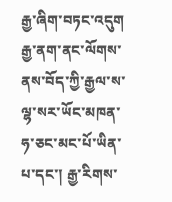རྒྱ་ཞིག་བཏང་འདུག
རྒྱ་ནག་ནང་ལོགས་ནས་བོད་ཀྱི་རྒྱལ་ས་ལྷ་སར་ཡོང་མཁན་ཧ་ཅང་མང་པོ་ཡིན་པ་དང་། རྒྱ་རིགས་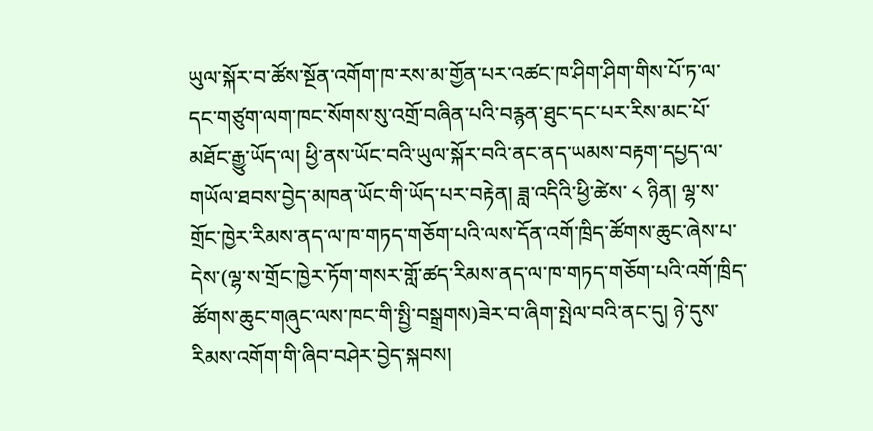ཡུལ་སྐོར་བ་ཚོས་སྔོན་འགོག་ཁ་རས་མ་གྱོན་པར་འཚང་ཁ་ཤིག་ཤིག་གིས་པོ་ཏ་ལ་དང་གཙུག་ལག་ཁང་སོགས་སུ་འགྲོ་བཞིན་པའི་བརྙན་ཐུང་དང་པར་རིས་མང་པོ་མཐོང་རྒྱུ་ཡོད་ལ། ཕྱི་ནས་ཡོང་བའི་ཡུལ་སྐོར་བའི་ནང་ནད་ཡམས་བརྟག་དཔྱད་ལ་གཡོལ་ཐབས་བྱེད་མཁན་ཡོང་གི་ཡོད་པར་བརྟེན། ཟླ་འདིའི་ཕྱི་ཚེས་ ༨ ཉིན། ལྷ་ས་གྲོང་ཁྱེར་རིམས་ནད་ལ་ཁ་གཏད་གཅོག་པའི་ལས་དོན་འགོ་ཁྲིད་ཚོགས་ཆུང་ཞེས་པ་དེས་(ལྷ་ས་གྲོང་ཁྱེར་ཏོག་གསར་གློ་ཚད་རིམས་ནད་ལ་ཁ་གཏད་གཅོག་པའི་འགོ་ཁྲིད་ཚོགས་ཆུང་གཞུང་ལས་ཁང་གི་སྤྱི་བསྒྲགས)ཟེར་བ་ཞིག་སྤེལ་བའི་ནང་དུ། ཉེ་དུས་རིམས་འགོག་གི་ཞིབ་བཤེར་བྱེད་སྐབས།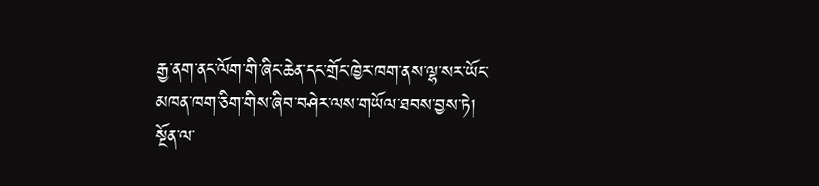རྒྱ་ནག་ནང་ལོག་གི་ཞིང་ཆེན་དང་གྲོང་ཁྱེར་ཁག་ནས་ལྷ་སར་ཡོང་མཁན་ཁག་ཅིག་གིས་ཞིབ་བཤེར་ལས་གཡོལ་ཐབས་བྱས་ཏེ། སྔོན་ལ་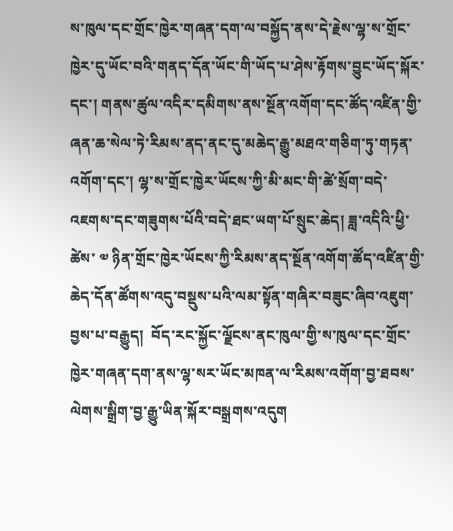ས་ཁུལ་དང་གྲོང་ཁྱེར་གཞན་དག་ལ་བསྐྱོད་ནས་དེ་རྗེས་ལྷ་ས་གྲོང་ཁྱེར་དུ་ཡོང་བའི་གནད་དོན་ཡོང་གི་ཡོད་པ་ཤེས་རྟོགས་བྱུང་ཡོད་སྐོར་དང་། གནས་ཚུལ་འདིར་དམིགས་ནས་སྔོན་འགོག་དང་ཚོད་འཛིན་གྱི་ཞན་ཆ་སེལ་ཏེ་རིམས་ནད་ནང་དུ་མཆེད་རྒྱུ་མཐའ་གཅིག་ཏུ་གཏན་འགོག་དང་། ལྷ་ས་གྲོང་ཁྱེར་ཡོངས་ཀྱི་མི་མང་གི་ཚེ་སྲོག་བདེ་འཇགས་དང་གཟུགས་པོའི་བདེ་ཐང་ཡག་པོ་སྲུང་ཆེད། ཟླ་འདིའི་ཕྱི་ཚེས་ ༧ ཉིན་གྲོང་ཁྱེར་ཡོངས་ཀྱི་རིམས་ནད་སྔོན་འགོག་ཚོད་འཛིན་གྱི་ཆེད་དོན་ཚོགས་འདུ་བསྡུས་པའི་ལམ་སྟོན་གཞིར་བཟུང་ཞིབ་འཇུག་བྱས་པ་བརྒྱུད།  བོད་རང་སྐྱོང་ལྗོངས་ནང་ཁུལ་གྱི་ས་ཁུལ་དང་གྲོང་ཁྱེར་གཞན་དག་ནས་ལྷ་སར་ཡོང་མཁན་ལ་རིམས་འགོག་བྱ་ཐབས་ལེགས་སྒྲིག་བྱ་རྒྱུ་ཡིན་སྐོར་བསྒྲགས་འདུག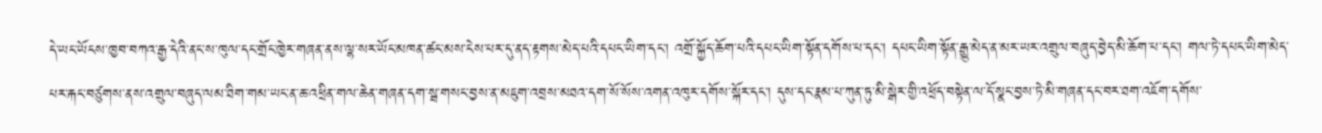དེ་ཡང་ཡོངས་ཁྱབ་བཀའ་རྒྱ་དེའི་ནང་ས་ཁུལ་དང་གྲོང་ཁྱེར་གཞན་ནས་ལྷ་སར་ཡོང་མཁན་ཚང་མས་ངེས་པར་དུ་ནད་རྟགས་མེད་པའི་དཔང་ཡིག་དང་། འགྲོ་སྐྱོད་ཆོག་པའི་དཔང་ཡིག་སྟོན་དགོས་པ་དང་། དཔང་ཡིག་སྟོན་རྒྱུ་མེད་ན་མར་ཡར་འགྲུལ་བཞུད་བྱེད་མི་ཆོག་པ་དང་། གལ་ཏེ་དཔང་ཡིག་མེད་པར་རྐང་བཙུགས་ནས་འགྲུལ་བཞུད་ལམ་ཐིག་གམ་ཡང་ན་ཆ་འཕྲིན་གལ་ཆེན་གཞན་དག་སྦ་གསང་བྱས་ན་མཇུག་འབྲས་མཐའ་དག་སོ་སོས་འགན་འཁུར་དགོས་སྐོར་དང་། དུས་དང་རྣམ་པ་ཀུན་ཏུ་མི་སྒེར་གྱི་འཕྲོད་བསྟེན་ལ་དོ་སྣང་བྱས་ཏེ་མི་གཞན་དང་བར་ཐག་འཇོག་དགོས་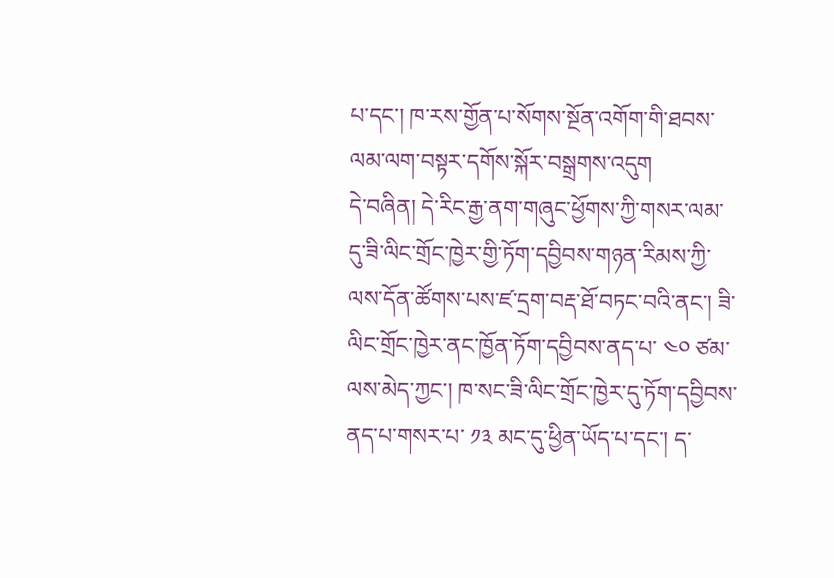པ་དང་། ཁ་རས་གྱོན་པ་སོགས་སྔོན་འགོག་གི་ཐབས་ལམ་ལག་བསྟར་དགོས་སྐོར་བསྒྲགས་འདུག
དེ་བཞིན། དེ་རིང་རྒྱ་ནག་གཞུང་ཕྱོགས་ཀྱི་གསར་ལམ་དུ་ཟི་ལིང་གྲོང་ཁྱེར་གྱི་ཏོག་དབྱིབས་གཉན་རིམས་ཀྱི་ལས་དོན་ཚོགས་པས་ཛ་དྲག་བརྡ་ཐོ་བཏང་བའི་ནང་། ཟི་ལིང་གྲོང་ཁྱེར་ནང་ཁྱོན་ཏོག་དབྱིབས་ནད་པ་ ༤༠ ཙམ་ལས་མེད་ཀྱང་། ཁ་སང་ཟི་ལིང་གྲོང་ཁྱེར་དུ་ཏོག་དབྱིབས་ནད་པ་གསར་པ་ ༡༣ མང་དུ་ཕྱིན་ཡོད་པ་དང་། ད་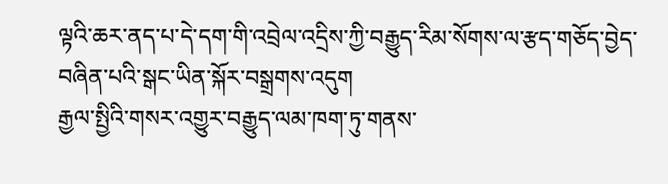ལྟའི་ཆར་ནད་པ་དེ་དག་གི་འབྲེལ་འདྲིས་ཀྱི་བརྒྱུད་རིམ་སོགས་ལ་རྩད་གཅོད་བྱེད་བཞིན་པའི་སྒང་ཡིན་སྐོར་བསྒྲགས་འདུག
རྒྱལ་སྤྱིའི་གསར་འགྱུར་བརྒྱུད་ལམ་ཁག་ཏུ་གནས་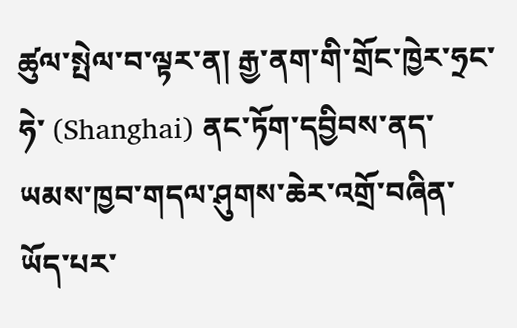ཚུལ་སྤེལ་བ་ལྟར་ན། རྒྱ་ནག་གི་གྲོང་ཁྱེར་ཧྲང་ཧེ་ (Shanghai) ནང་ཏོག་དབྱིབས་ནད་ཡམས་ཁྱབ་གདལ་ཤུགས་ཆེར་འགྲོ་བཞིན་ཡོད་པར་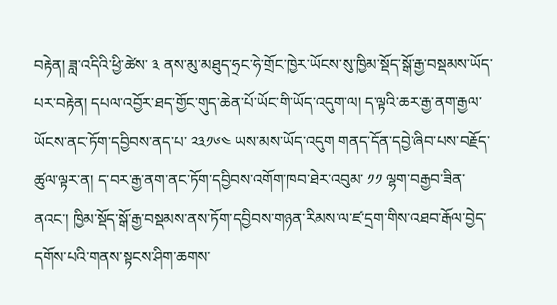བརྟེན། ཟླ་འདིའི་ཕྱི་ཚེས་ ༣ ནས་མུ་མཐུད་ཧྲང་ཧེ་གྲོང་ཁྱེར་ཡོངས་སུ་ཁྱིམ་སྡོད་སྒོ་རྒྱ་བསྡམས་ཡོད་པར་བརྟེན། དཔལ་འབྱོར་ཐད་གྱོང་གུད་ཆེན་པོ་ཡོང་གི་ཡོད་འདུག་ལ། ད་ལྟའི་ཆར་རྒྱ་ནག་རྒྱལ་ཡོངས་ནང་ཏོག་དབྱིབས་ནད་པ་ ༢༣༡༦༤ ཡས་མས་ཡོད་འདུག གནད་དོན་དབྱེ་ཞིབ་པས་བརྗོད་ཚུལ་ལྟར་ན། ད་བར་རྒྱ་ནག་ནང་ཏོག་དབྱིབས་འགོག་ཁབ་ཐེར་འབུམ་ ༡༡ ལྷག་བརྒྱབ་ཟིན་ནའང་། ཁྱིམ་སྡོད་སྒོ་རྒྱ་བསྡམས་ནས་ཏོག་དབྱིབས་གཉན་རིམས་ལ་ཛ་དྲག་གིས་འཐབ་རྒོལ་བྱེད་དགོས་པའི་གནས་སྟངས་ཤིག་ཆགས་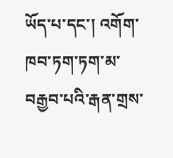ཡོད་པ་དང་། འགོག་ཁབ་ཏག་ཏག་མ་བརྒྱབ་པའི་རྒན་གྲས་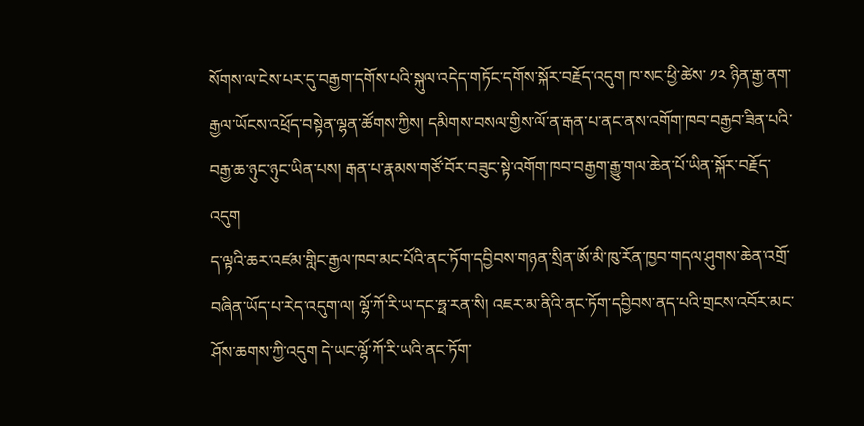སོགས་ལ་ངེས་པར་དུ་བརྒྱག་དགོས་པའི་སྐུལ་འདེད་གཏོང་དགོས་སྐོར་བརྗོད་འདུག ཁ་སང་ཕྱི་ཚེས་ ༡༢ ཉིན་རྒྱ་ནག་རྒྱལ་ཡོངས་འཕྲོད་བསྟེན་ལྷན་ཚོགས་ཀྱིས། དམིགས་བསལ་གྱིས་ལོ་ན་རྒན་པ་ནང་ནས་འགོག་ཁབ་བརྒྱབ་ཟིན་པའི་བརྒྱ་ཆ་ཉུང་ཉུང་ཡིན་པས། རྒན་པ་རྣམས་གཙོ་བོར་བཟུང་སྟེ་འགོག་ཁབ་བརྒྱག་རྒྱུ་གལ་ཆེན་པོ་ཡིན་སྐོར་བརྗོད་འདུག
ད་ལྟའི་ཆར་འཛམ་གླིང་རྒྱལ་ཁབ་མང་པོའི་ནང་ཏོག་དབྱིབས་གཉན་སྲིན་ཨོ་མི་ཁུ་རོན་ཁྱབ་གདལ་ཤུགས་ཆེན་འགྲོ་བཞིན་ཡོད་པ་རེད་འདུག་ལ། ལྷོ་ཀོ་རི་ཡ་དང་ཧྥ་རན་སི། འཇར་མ་ནིའི་ནང་ཏོག་དབྱིབས་ནད་པའི་གྲངས་འབོར་མང་ཤོས་ཆགས་ཀྱི་འདུག དེ་ཡང་ལྷོ་ཀོ་རི་ཡའི་ནང་ཏོག་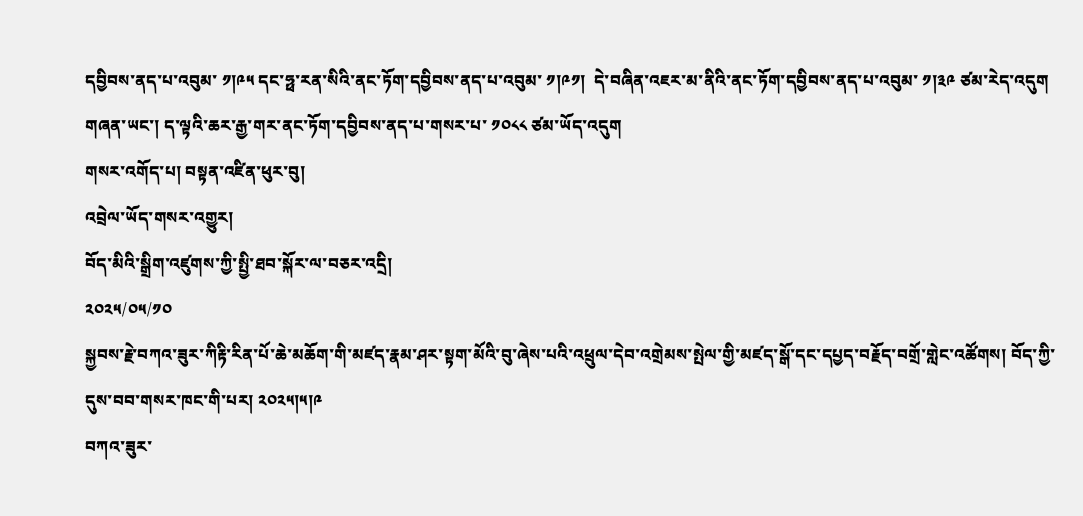དབྱིབས་ནད་པ་འབུམ་ ༡།༩༥ དང་ཧྥ་རན་སིའི་ནང་ཏོག་དབྱིབས་ནད་པ་འབུམ་ ༡།༩༡།  དེ་བཞིན་འཇར་མ་ནིའི་ནང་ཏོག་དབྱིབས་ནད་པ་འབུམ་ ༡།༣༩ ཙམ་རེད་འདུག གཞན་ཡང་། ད་ལྟའི་ཆར་རྒྱ་གར་ནང་ཏོག་དབྱིབས་ནད་པ་གསར་པ་ ༡༠༨༨ ཙམ་ཡོད་འདུག
གསར་འགོད་པ། བསྟན་འཛིན་ཕུར་བུ།
འབྲེལ་ཡོད་གསར་འགྱུར།
བོད་མིའི་སྒྲིག་འཛུགས་ཀྱི་སྤྱི་ཐབ་སྐོར་ལ་བཅར་འདྲི།
༢༠༢༥/༠༥/༡༠
སྐྱབས་རྗེ་བཀའ་ཟུར་ཀིརྟི་རིན་པོ་ཆེ་མཆོག་གི་མཛད་རྣམ་ཤར་སྟག་མོའི་བུ་ཞེས་པའི་འཕྲུལ་དེབ་འགྲེམས་སྤེལ་གྱི་མཛད་སྒོ་དང་དཔྱད་བརྗོད་བགྲོ་གླེང་འཚོགས། བོད་ཀྱི་དུས་བབ་གསར་ཁང་གི་པར། ༢༠༢༥།༥།༩
བཀའ་ཟུར་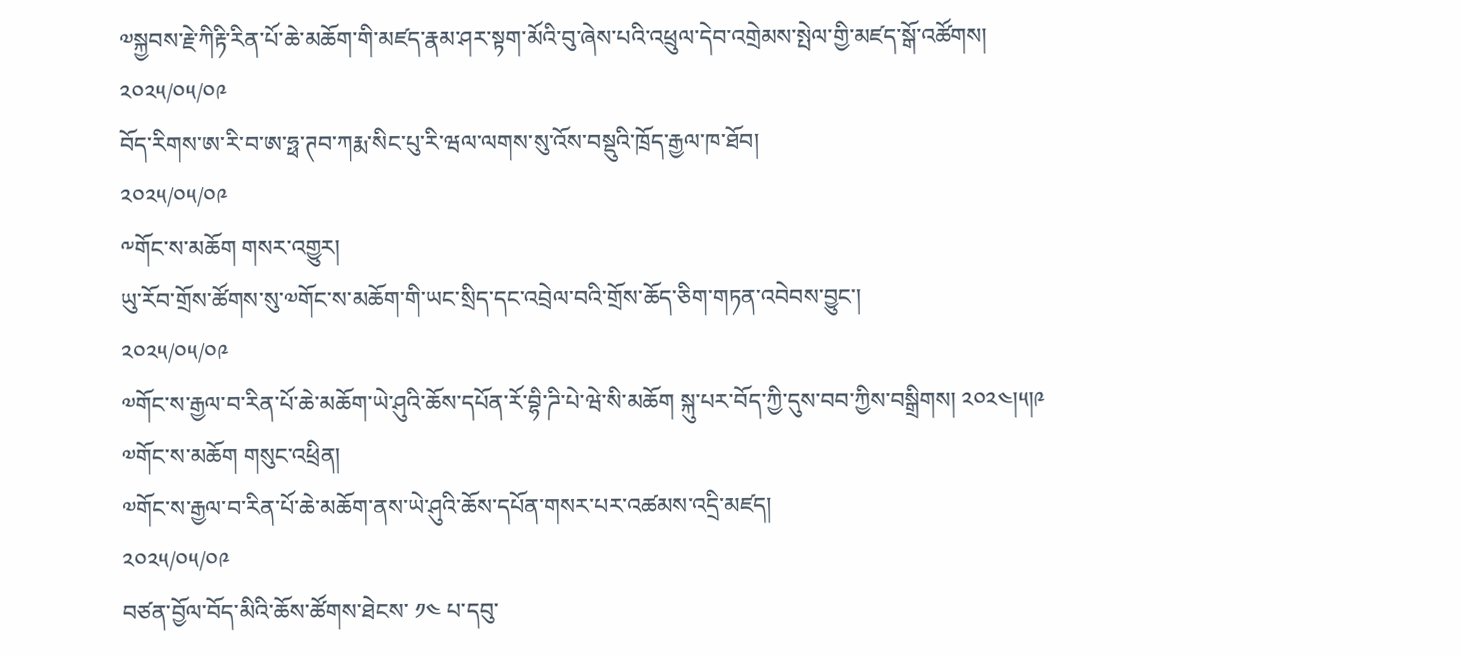༧སྐྱབས་རྗེ་ཀིརྟི་རིན་པོ་ཆེ་མཆོག་གི་མཛད་རྣམ་ཤར་སྟག་མོའི་བུ་ཞེས་པའི་འཕྲུལ་དེབ་འགྲེམས་སྤེལ་གྱི་མཛད་སྒོ་འཚོགས།
༢༠༢༥/༠༥/༠༩
བོད་རིགས་ཨ་རི་བ་ཨ་ཧྥ་ཊབ་ཀརྨ་སིང་པུ་རི་ཝལ་ལགས་སུ་འོས་བསྡུའི་ཁྲོད་རྒྱལ་ཁ་ཐོབ།
༢༠༢༥/༠༥/༠༩
༸གོང་ས་མཆོག གསར་འགྱུར།
ཡུ་རོབ་གྲོས་ཚོགས་སུ་༧གོང་ས་མཆོག་གི་ཡང་སྲིད་དང་འབྲེལ་བའི་གྲོས་ཆོད་ཅིག་གཏན་འབེབས་བྱུང་།
༢༠༢༥/༠༥/༠༩
༧གོང་ས་རྒྱལ་བ་རིན་པོ་ཆེ་མཆོག་ཡེ་ཤུའི་ཆོས་དཔོན་རོ་བྷི་ཌི་པེ་ཝེ་སི་མཆོག སྐུ་པར་བོད་ཀྱི་དུས་བབ་ཀྱིས་བསྒྲིགས། ༢༠༢༤།༥།༩
༧གོང་ས་མཆོག གསུང་འཕྲིན།
༧གོང་ས་རྒྱལ་བ་རིན་པོ་ཆེ་མཆོག་ནས་ཡེ་ཤུའི་ཆོས་དཔོན་གསར་པར་འཚམས་འདྲི་མཛད།
༢༠༢༥/༠༥/༠༩
བཙན་བྱོལ་བོད་མིའི་ཆོས་ཚོགས་ཐེངས་ ༡༤ པ་དབུ་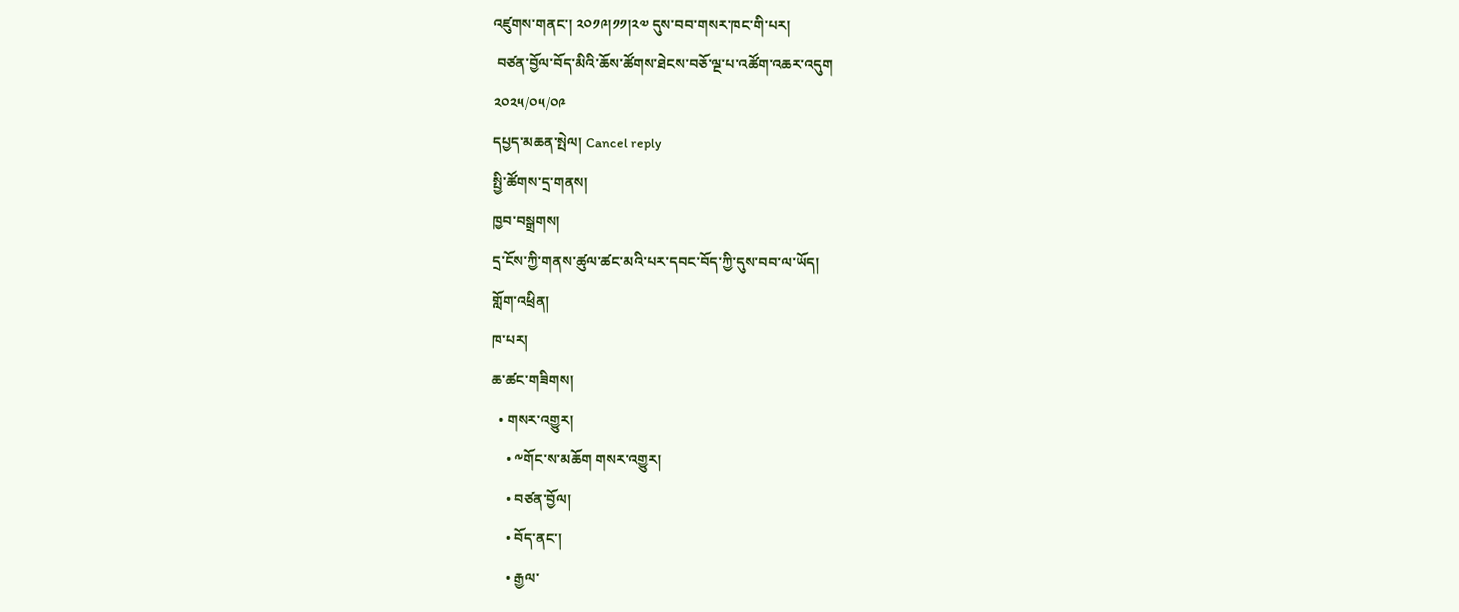འཛུགས་གནང་། ༢༠༡༩།༡༡།༢༧ དུས་བབ་གསར་ཁང་གི་པར།
 བཙན་བྱོལ་བོད་མིའི་ཆོས་ཚོགས་ཐེངས་བཅོ་ལྔ་པ་འཚོག་འཆར་འདུག
༢༠༢༥/༠༥/༠༩
དཔྱད་མཆན་སྤེལ། Cancel reply
སྤྱི་ཚོགས་དྲ་གནས།
ཁྱབ་བསྒྲགས།
དྲ་ངོས་ཀྱི་གནས་ཚུལ་ཚང་མའི་པར་དབང་བོད་ཀྱི་དུས་བབ་ལ་ཡོད།
གློག་འཕྲིན།
ཁ་པར།
ཆ་ཚང་གཟིགས།
  • གསར་འགྱུར།
    • ༸གོང་ས་མཆོག གསར་འགྱུར།
    • བཙན་བྱོལ།
    • བོད་ནང་།
    • རྒྱལ་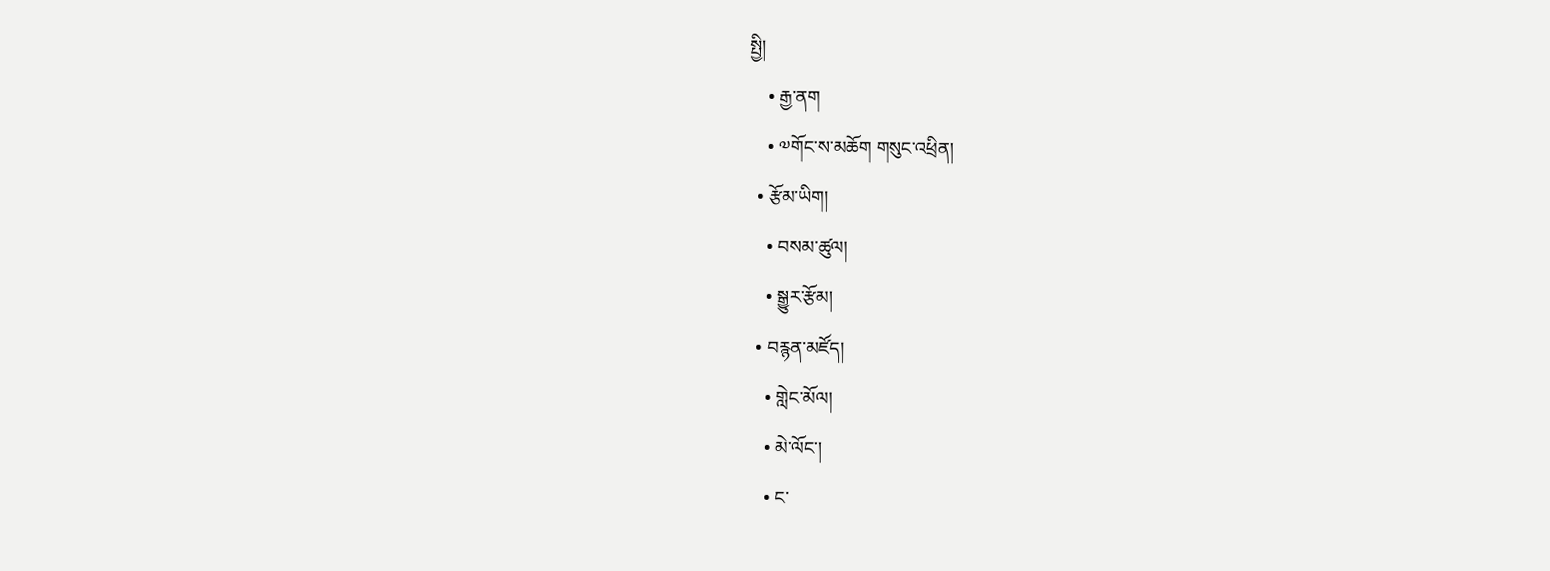སྤྱི།
    • རྒྱ་ནག
    • ༧གོང་ས་མཆོག གསུང་འཕྲིན།
  • རྩོམ་ཡིག།
    • བསམ་ཚུལ།
    • སྒྱུར་རྩོམ།
  • བརྙན་མཛོད།
    • གླེང་མོལ།
    • མེ་ལོང་།
    • ང་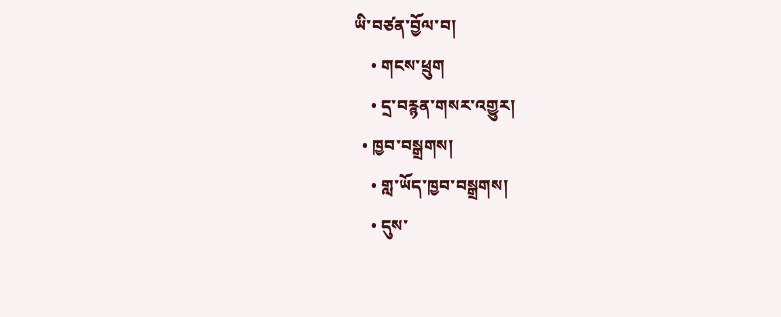ཡི་བཙན་བྱོལ་བ།
    • གངས་ཕྲུག
    • དྲ་བརྙན་གསར་འགྱུར།
  • ཁྱབ་བསྒྲགས།
    • གླ་ཡོད་ཁྱབ་བསྒྲགས།
    • དུས་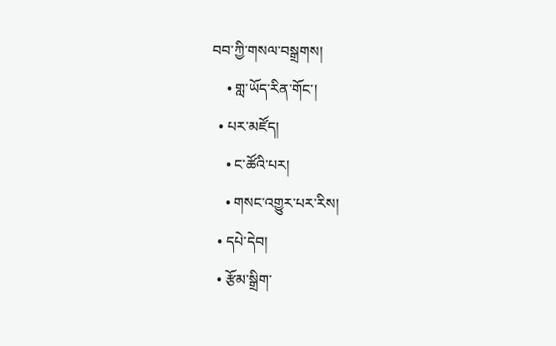བབ་ཀྱི་གསལ་བསྒྲགས།
    • གླ་ཡོད་རིན་གོང་།
  • པར་མཛོད།
    • ང་ཚོའི་པར།
    • གསང་འགྱུར་པར་རིས།
  • དཔེ་དེབ།
  • རྩོམ་སྒྲིག་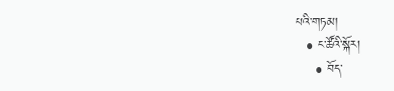པའི་གཏམ།
  • ང་ཚོའི་སྐོར།
    • བོད་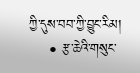ཀྱི་དུས་བབ་ཀྱི་བྱུང་རིམ།
    • རྩ་ཆེའི་གསུང་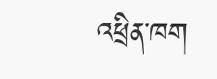འཕྲིན་ཁག